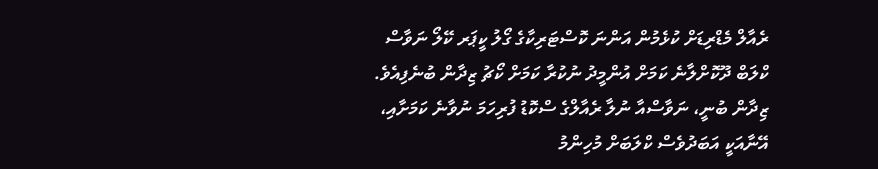ރެއާލް މެޑްރިޑަށް ކުޅެމުން އަންނަ ކޮސްޓަރިކާގެ ގޯލު ކީޕަރ ކޭލޯ ނަވާސް ކްލަބް ދޫކޮށްލާނެ ކަމަށް އުންމީދު ނުކުރާ ކަމަށް ކޯޗު ޒިދާން ބުނެފިއެވެ.
ޒިދާން ބުނީ، ނަވާސްއާ ނުލާ ރެއާލްގެ ސްކޮޑު ފުރިހަމަ ނުވާނެ ކަމަށާއި، އޭނާއަކީ އަބަދުވެސް ކްލަބަށް މުހިންމު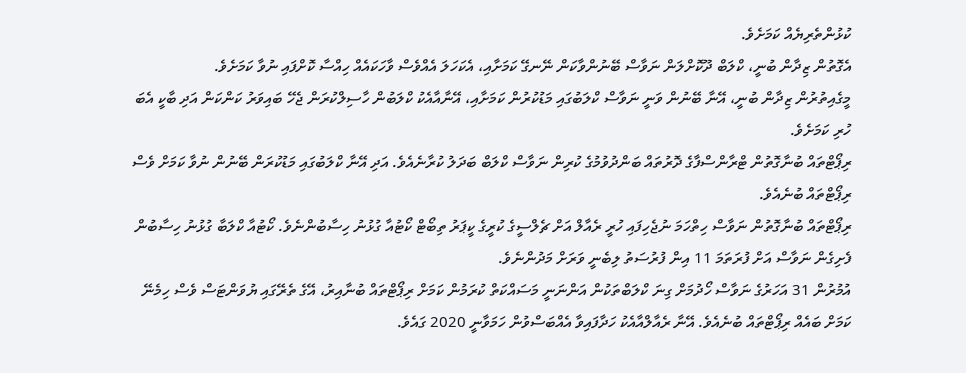ކުޅުންތެރިޔެއް ކަމަށެވެ.
އެގޮތުން ޒިދާން ބުނީ، ކްލަބް ދޫކޮށްލަން ނަވާސް ބޭނުންވާކަން ނޭނގޭ ކަމަށާއި، އެކަހަލަ އެއްވެސް ވާހަކައެއް ހިއްސާ ކޮށްފައި ނުވާ ކަމަށެވެ.
މީގެއިތުރުން ޒިދާން ބުނީ، އޭނާ ބޭނުން ވަނީ ނަވާސް ކްލަބުގައި މަޑުކުރުން ކަމަށާއި، އޭނާއާއެކު ކްލަބުން ހާސިލްކުރަން ޖެހޭ ބައިވަރު ކަންކަން އަދި ބާކީ އެބަ ހުރި ކަމަށެވެ.
ރިޕޯޓްތައް ބުނާގޮތުން ޓްރާންސްފާގެ ދޮރުތައް ބަންދުވުމުގެ ކުރިން ނަވާސް ކްލަބް ބަދަލު ކުރާނެއެވެ. އަދި އޭނާ ކްލަބުގައި މަޑުކުރަން ބޭނުން ނުވާ ކަމަށް ވެސް ރިޕޯޓްތައް ބުނެއެވެ.
ރިޕޯޓްތައް ބުނާގޮތުން ނަވާސް ހިތްހަމަ ނުޖެހިފައި ހުރީ ރެއާލް އަށް ޗެލްސީގެ ކުރީގެ ކީޕަރު ތިބޯޓް ކޯޓުއާ ގުޅުނު ހިސާބުންނެވެ. ކޯޓުއާ ކްލަބާ ގުޅުނު ހިސާބުން ފެށިގެން ނަވާސް އަށް ފުރަތަމަ 11 އިން ފުރުސަތު ލިބެނީ ވަރަށް މަދުންނެވެ.
އުމުރުން 31 އަހަރުގެ ނަވާސް ހޯދުމަށް ގިނަ ކްލަބްތަކުން އަންނަނީ މަސައްކަތް ކުރަމުން ކަމަށް ރިޕޯޓްތައް ބުނާއިރު، އޭގެ ތެރޭގައި ޔުވަންޓަސް ވެސް ހިމެނޭ ކަމަށް ބައެއް ރިޕޯޓްތައް ބުނެއެވެ. އޭނާ ރެއާލްއާއެކު ހަދާފައިވާ އެއްބަސްވުން ހަމަވާނީ 2020 ގައެވެ.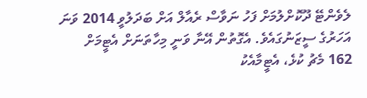ލެވެންޓޭ ދޫކޮށްލުމަށް ފަހު ނަވާސް ރެއާލް އަށް ބަދަލުވީ 2014 ވަނަ އަހަރުގެ ސީޒަނުގައެވެ. އެގޮތުން އޭނާ ވަނީ މިހާތަނަށް އެޓީމަށް 162 މެޗު ކުޅެ، އެޓީމާއެކު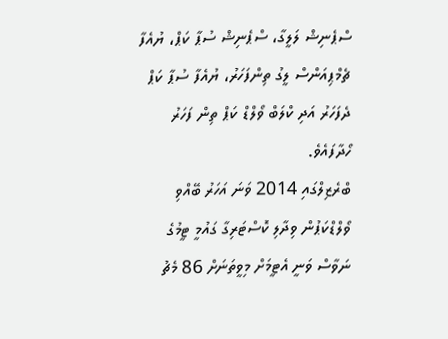ސްޕެނިޝް ލަލީގާ، ސްޕެނިޝް ސުޕާ ކަޕް، ޔުއެފާ ޗެމްޕިއަންސް ލީގު ތިންފަހަރު، ޔުއެފާ ސުޕާ ކަޕް ދެފަހަރު އަދި ކްލަބް ވޯލްޑް ކަޕް ތިން ފަހަރު ހޯދާފައެވެ.
ބްރެޒިލްގައި 2014 ވަނަ އަހަރު ބޭއްވި ވޯލްޑްކަޕުން ވިދާލި ކޮސްޓަރިގާ ގައުމީ ޓީމުގެ ނަވާސް ވަނީ އެޓީމަށް މިވީތަނަށް 86 މެޗު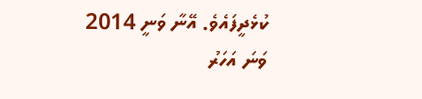ކުޅެދީފައެވެ. އޭނާ ވަނީ 2014 ވަނަ އަހަރު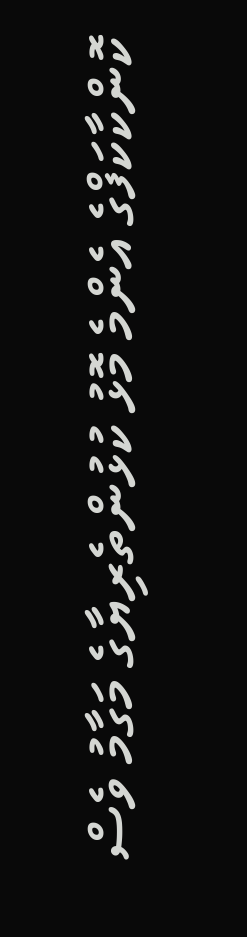ކޮންކާކަފްގެ އެންމެ މޮޅު ކުޅުންތެރިޔާގެ މަގާމު ވެސް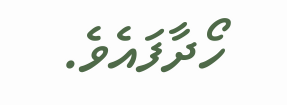ހޯދާފައެވެ.